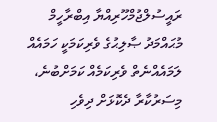ރައީސުލްޖުމްހޫރިއްޔާ އިބްރާހީމް މުޙައްމަދު ޞާލިޙުގެ ވެރިކަމަކީ ހަމައެއް ލަމައެއްނެތް ވެރިކަމެއް ކަމަށްބުނެ، މިސަރުކާރާ ދެކޮޅަށް ދިވެހި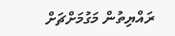ރައްޔިތުން މަގުމަށްޗަށް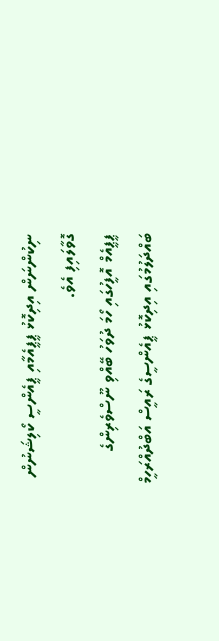ނިކުންނަން އިދިކޮޅު ޕީޕީއެމާއި ޕީއެންސީ ކޯލިޝަނުން ގޮވާލައިފި އެވެ.
ޕީޕީއެމް އޮފީހުގައި ހޯމަ ދުވަހު ބޭއްވި ނޫސްވެރިންގެ ބައްދަލުމުގައި އިދިކޮޅު ޕީއެންސީގެ ރައީސް އަބްދުއްރަހީމް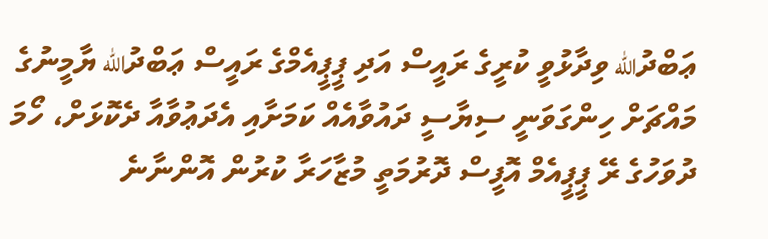ޢަބްދުالله ވިދާޅުވީ ކުރީގެ ރައީސް އަދި ޕީޕީއެމްގެ ރައީސް ޢަބްދުالله ޔާމީނުގެ މައްޗަށް ހިންގަވަނީ ސިޔާސީ ދައުވާއެއް ކަމަށާއި އެދަޢުވާއާ ދެކޮޅަށް، ހޯމަ ދުވަހުގެ ރޭ ޕީޕީއެމް އޮފީސް ދޮރުމަތީ މުޒާހަރާ ކުރުން އޮންނާނެ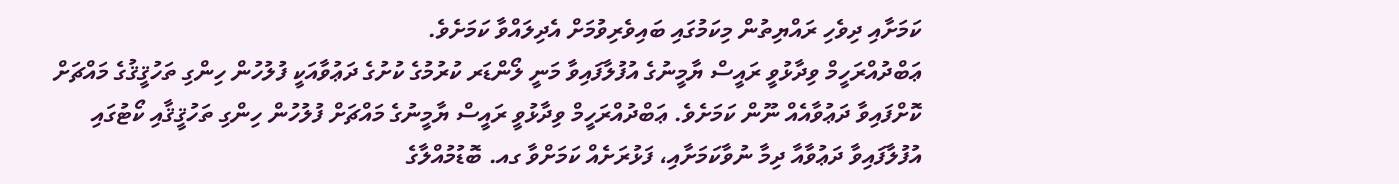ކަމަށާއި ދިވެހި ރައްޔިތުން މިކަމުގައި ބައިވެރިވުމަށް އެދިލައްވާ ކަމަށެވެ.
ޢަބްދުއްރަހީމް ވިދާޅުވީ ރައީސް ޔާމީނުގެ އުފުލާފައިވާ މަނީ ލޯންޑަރ ކުރުމުގެ ކުށުގެ ދަޢުވާއަކީ ފުލުހުން ހިންގި ތަހުޤީޤުގެ މައްޗަށް ކޮށްފައިވާ ދަޢުވާއެއް ނޫން ކަމަށެވެ. ޢަބްދުއްރަހީމް ވިދާޅުވީ ރައީސް ޔާމީނުގެ މައްޗަށް ފުލުހުން ހިންގި ތަހުޤީޤާއި ކޯޓުގައި އުފުލާފައިވާ ދަޢުވާއާ ދިމާ ނުވާކަމަށާއި، ފަޅުރަށެއް ކަމަށްވާ ގއ. ބޮޑުމުއްލާގެ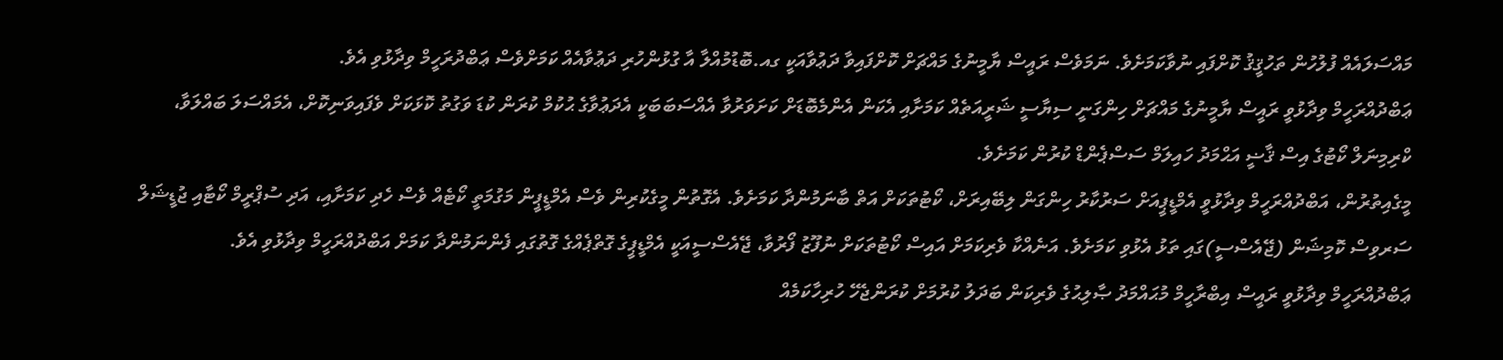މައްސަލައެއް ފުލުހުން ތަހުޤީޤު ކޮށްފައި ނުވާކަމަށެވެ. ނަމަވެސް ރައީސް ޔާމީނުގެ މައްޗަށް ކޮށްފައިވާ ދަޢުވާއަކީ ގއ.ބޮޑުމުއްލާ އާ ގުޅުންހުރި ދަޢުވާއެއް ކަމަށްވެސް ޢަބްދުރަހީމް ވިދާޅުވި އެވެ.
ޢަބްދުއްރަހީމް ވިދާޅުވީ ރައީސް ޔާމީނުގެ މައްޗަށް ހިންގަނީ ސިޔާސީ ޝަރީއަތެއް ކަމަށާއި އެކަން އެންމެބޮޑަށް ކަށަވަރުވާ އެއްސަބަބަކީ އެދަޢުވާގެ ޙުކުމް ކުރަން ކުޑަ ވަގުތު ކޮޅަކަށް ވެފައިވަނިކޮށް، އެމައްސަލަ ބައްލަވާ، ކްރިމިނަލް ކޯޓުގެ އިސް ޤާޟީ އަޙްމަދު ހައިލަމް ސަސްޕެންޑް ކުރުން ކަމަށެވެ.
މީގެއިތުރުން، އަބްދުއްރަހީމް ވިދާޅުވީ އެމްޑީޕީއަށް ސަރުކާރު ހިންގަން ލިބޭއިރަށް، ކޯޓުތަކަށް އަތް ބާނަމުންދާ ކަމަށެވެ. އެގޮތުން މީގެކުރިން ވެސް އެމްޑީޕީން މަގުމަތީ ކޯޓެއް ވެސް ހެދި ކަމަށާއި، އަދި ސުޕްރީމް ކޯޓާއި ޖުޑީޝަލް ސަރވިސް ކޮމިޝަން (ޖޭއެސްސީ)ގައި ތަޅު އެޅުވި ކަމަށެވެ. އަނެއްކާ ވެރިކަމަށް އައިސް ކޯޓުތަކަށް ނުފޫޒު ފޯރުވާ، ޖޭއެސްސީއަކީ އެމްޑީޕީގެ ގޮތްޕެއްގެ ގޮތުގައި ފެންނަމުންދާ ކަމަށް އަބްދުއްރަހީމް ވިދާޅުވި އެވެ.
ޢަބްދުއްރަހީމް ވިދާޅުވީ ރައީސް އިބްރާހީމް މުޙައްމަދު ޞާލިޙުގެ ވެރިކަން ބަދަލު ކުރުމަށް ކުރަންޖެހޭ ހުރިހާކަމެއް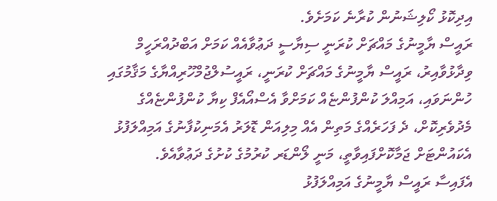އިދިކޮޅު ކޯލިޝަނުން ކުރާނެ ކަމަށެވެ.
ރައީސް ޔާމީނުގެ މައްޗަށް ކުރަނީ ސިޔާސީ ދަޢުވާއެއް ކަމަށް އަބްދުއްރަހީމް ވިދާޅުވާއިރު، ރައީސް ޔާމީނުގެ މައްޗަށް ކުރަނީ، ރައީސުލްޖުމްހޫރިއްޔާގެ މަޤާމުގައި ހުންނަވައި، އަމިއްލަ ކުންފުންޏެއް ކަމަށްވާ އެސްއޯއެފް ކިޔާ ކުންފުންޏެއްގެ މެދުވެރިކޮށް، ދެ ފަހަރެއްގެ މަތިން އެއް މިލިއަން ޑޮލަރު އެމަނިކުފާނުގެ އަމިއްލަފުޅު އެކައުންޓަށް ޖަމާކޮށްފައިވާތީ، މަނީ ލޯންޑަރ ކުރުމުގެ ކުށުގެ ދަޢުވާއެވެ.
އެފައިސާ ރައީސް ޔާމީނުގެ އަމިއްލަފުޅު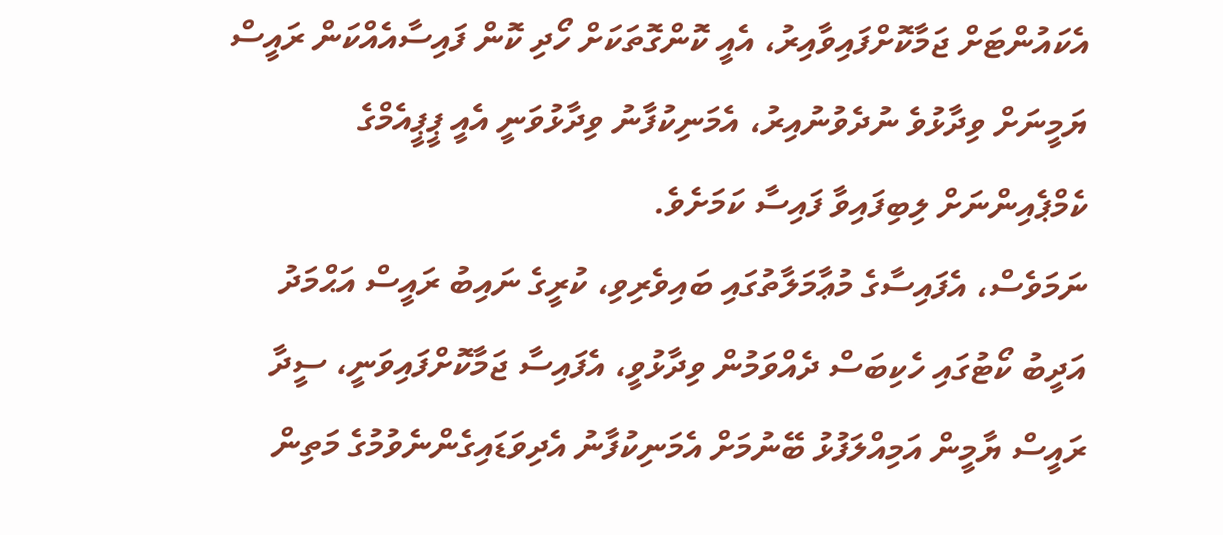އެކައުންޓަށް ޖަމާކޮށްފައިވާއިރު، އެއީ ކޮންގޮތަކަށް ހޯދި ކޮން ފައިސާއެއްކަން ރައީސް ޔަމީނަށް ވިދާޅުވެ ނުދެވުނުއިރު، އެމަނިކުފާނު ވިދާޅުވަނީ އެއީ ޕީޕީއެމްގެ ކެމްޕެއިންނަށް ލިބިފައިވާ ފައިސާ ކަމަށެވެ.
ނަމަވެސް، އެފައިސާގެ މުޢާމަލާތުގައި ބައިވެރިވި، ކުރީގެ ނައިބު ރައީސް އަޙްމަދު އަދީބު ކޯޓުގައި ހެކިބަސް ދެއްވަމުން ވިދާޅުވީ، އެފައިސާ ޖަމާކޮށްފައިވަނީ، ސީދާ ރައީސް ޔާމީން އަމިއްލަފުޅު ބޭނުމަށް އެމަނިކުފާނު އެދިވަޑައިގެންނެވުމުގެ މަތިން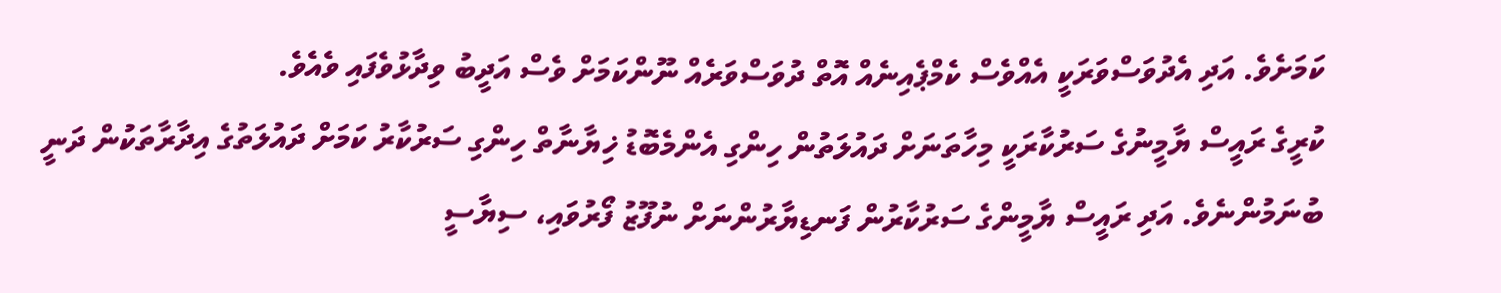ކަމަށެވެ. އަދި އެދުވަސްވަރަކީ އެއްވެސް ކެމްޕެއިނެއް އޮތް ދުވަސްވަރެއް ނޫންކަމަށް ވެސް އަދީބު ވިދާޅުވެފައި ވެއެވެ.
ކުރީގެ ރައީސް ޔާމީނުގެ ސަރުކާރަކީ މިހާތަނަށް ދައުލަތުން ހިންގި އެންމެބޮޑު ޚިޔާނާތް ހިންގި ސަރުކާރު ކަމަށް ދައުލަތުގެ އިދާރާތަކުން ދަނީ ބުނަމުންނެވެ. އަދި ރައީސް ޔާމީންގެ ސަރުކާރުން ފަނޑިޔާރުންނަށް ނުފޫޒު ފޯރުވައި، ސިޔާސީ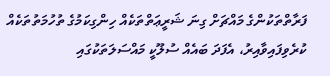ފަރާތްތަކުންގެ މައްޗަށް ގިނަ ޝަރީޢަތްތަކެއް ހިންގިކަމުގެ ތުހުމަތުތަކެއް ކުރެވިފައިވާއިރު، އެފަދަ ބައެއް ސުލޫކީ މައްސަލަތަކުގައި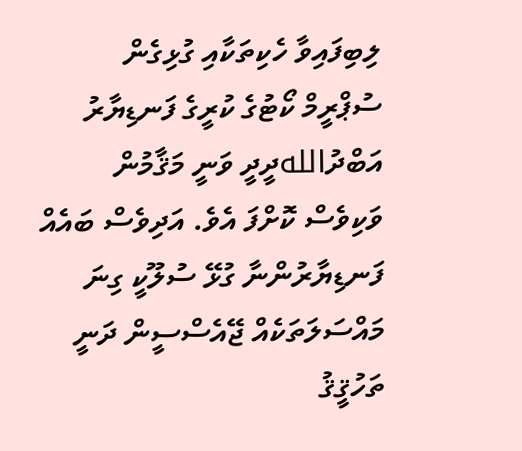ލިބިފައިވާ ހެކިތަކާއި ގުޅިގެން ސުޕްރީމް ކޯޓުގެ ކުރީގެ ފަނޑިޔާރު އަބްދުاللهދީދީ ވަނީ މަޤާމުން ވަކިވެސް ކޮށްފަ އެވެ. އަދިވެސް ބައެއް ފަނޑިޔާރުންނާ ގުޅޭ ސުލޫކީ ގިނަ މައްސަލަތަކެއް ޖޭއެސްސީން ދަނީ ތަހުޤީޤު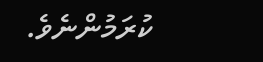ކުރަމުންނެވެ.